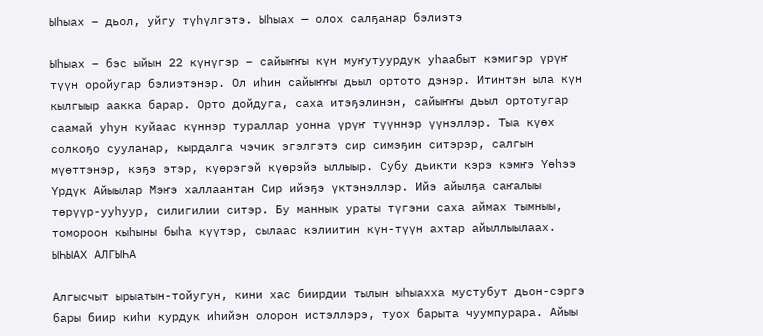Ыһыах – дьол, уйгу түһүлгэтэ. Ыһыах — олох салҕанар бэлиэтэ

Ыһыах – бэс ыйын 22 күнүгэр – сайыҥҥы күн муҥутуурдук уһаабыт кэмигэр үрүҥ түүн оройугар бэлиэтэнэр. Ол иһин сайыҥҥы дьыл ортото дэнэр. Итинтэн ыла күн кылгыыр аакка барар. Орто дойдуга, саха итэҕэлинэн, сайыҥҥы дьыл ортотугар саамай уһун куйаас күннэр тураллар уонна үрүҥ түүннэр үүнэллэр. Тыа күөх солкоҕо сууланар, кырдалга чэчик эгэлгэтэ сир симэҕин ситэрэр, салгын мүөттэнэр, кэҕэ этэр, күөрэгэй күөрэйэ ыллыыр. Субу дьикти кэрэ кэмҥэ Үөһээ Үрдүк Айыылар Мэҥэ халлаантан Сир ийэҕэ үктэнэллэр. Ийэ айылҕа саҥалыы төрүүр-ууһуур, силигилии ситэр. Бу маннык ураты түгэни саха аймах тымныы, томороон кыһыны быһа күүтэр, сылаас кэлиитин күн-түүн ахтар айыллыылаах.
ЫҺЫАХ АЛГЫҺА

Алгысчыт ырыатын-тойугун, кини хас биирдии тылын ыһыахха мустубут дьон-сэргэ бары биир киһи курдук иһийэн олорон истэллэрэ, туох барыта чуумпурара. Айыы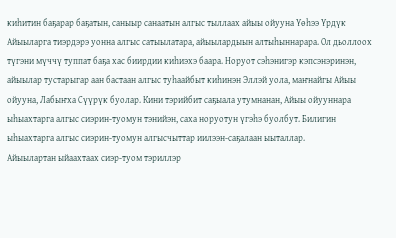киһитин баҕарар баҕатын, саныыр санаатын алгыс тыллаах айыы ойууна Үөһээ Үрдүк Айыыларга тиэрдэрэ уонна алгыс сатыылатара, айыылардыын алтыһыннарара. Ол дьоллоох түгэни мүччү туппат баҕа хас биирдии киһиэхэ баара. Норуот сэһэнигэр кэпсэнэринэн, айыылар тустарыгар аан бастаан алгыс туһаайбыт киһинэн Эллэй уола, маҥнайгы Айыы ойууна, Лабыҥха Сүүрүк буолар. Кини тэрийбит саҕыала утумнанан, Айыы ойууннара ыһыахтарга алгыс сиэрин-туомун тэнийэн, саха норуотун үгэһэ буолбут. Билигин ыһыахтарга алгыс сиэрин-туомун алгысчыттар иилээн-саҕалаан ыыталлар.
Айыылартан ыйаахтаах сиэр-туом тэриллэр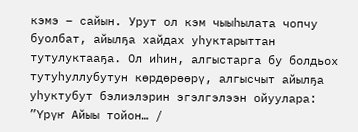кэмэ – сайын. Урут ол кэм чыыһылата чопчу буолбат, айылҕа хайдах уһуктарыттан тутулуктааҕа. Ол иһин, алгыстарга бу болдьох тутуһуллубутун көрдөрөөрү, алгысчыт айылҕа уһуктубут бэлиэлэрин эгэлгэлээн ойуулара: ”Үрүҥ Айыы тойон… /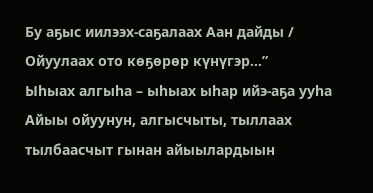Бу аҕыс иилээх-саҕалаах Аан дайды / Ойуулаах ото көҕөрөр күнүгэр…”
Ыһыах алгыһа – ыһыах ыһар ийэ-аҕа ууһа Айыы ойуунун, алгысчыты, тыллаах тылбаасчыт гынан айыылардыын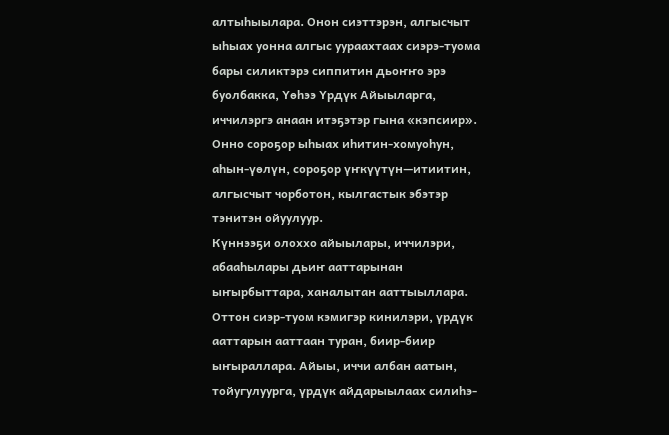алтыһыылара. Онон сиэттэрэн, алгысчыт ыһыах уонна алгыс уураахтаах сиэрэ-туома бары силиктэрэ сиппитин дьоҥҥо эрэ буолбакка, Үөһээ Үрдүк Айыыларга, иччилэргэ анаан итэҕэтэр гына «кэпсиир». Онно сороҕор ыһыах иһитин-хомуоһун, аһын-үөлүн, сороҕор үҥкүүтүн—итиитин, алгысчыт чорботон, кылгастык эбэтэр тэнитэн ойуулуур.
Күннээҕи олоххо айыылары, иччилэри, абааһылары дьиҥ ааттарынан ыҥырбыттара, ханалытан ааттыыллара. Оттон сиэр-туом кэмигэр кинилэри, үрдүк ааттарын ааттаан туран, биир-биир ыҥыраллара. Айыы, иччи албан аатын, тойугулуурга, үрдүк айдарыылаах силиһэ-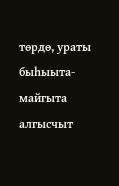төрдө, ураты быһыыта-майгыта алгысчыт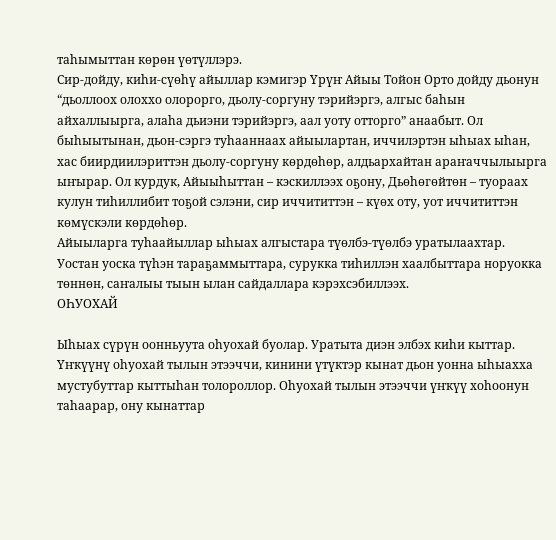таһымыттан көрөн үөтүллэрэ.
Сир-дойду, киһи-сүөһү айыллар кэмигэр Үрүҥ Айыы Тойон Орто дойду дьонун “дьоллоох олоххо олорорго, дьолу-соргуну тэрийэргэ, алгыс баһын айхаллыырга, алаһа дьиэни тэрийэргэ, аал уоту отторго” анаабыт. Ол быһыытынан, дьон-сэргэ туһааннаах айыылартан, иччилэртэн ыһыах ыһан, хас биирдиилэриттэн дьолу-соргуну көрдөһөр, алдьархайтан араҥаччылыырга ыҥырар. Ол курдук, Айыыһыттан – кэскиллээх оҕону, Дьөһөгөйтөн – туораах кулун тиһиллибит тоҕой сэлэни, сир иччититтэн – күөх оту, уот иччититтэн көмүскэли көрдөһөр.
Айыыларга туһаайыллар ыһыах алгыстара түөлбэ-түөлбэ уратылаахтар. Уостан уоска түһэн тараҕаммыттара, сурукка тиһиллэн хаалбыттара норуокка төннөн, саҥалыы тыын ылан сайдаллара кэрэхсэбиллээх.
ОҺУОХАЙ

Ыһыах сүрүн оонньуута оһуохай буолар. Уратыта диэн элбэх киһи кыттар. Үҥкүүнү оһуохай тылын этээччи, кинини үтүктэр кынат дьон уонна ыһыахха мустубуттар кыттыһан толороллор. Оһуохай тылын этээччи үҥкүү хоһоонун таһаарар, ону кынаттар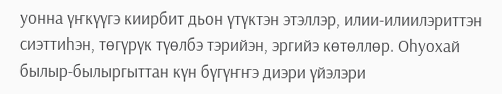уонна үҥкүүгэ киирбит дьон үтүктэн этэллэр, илии-илиилэриттэн сиэттиһэн, төгүрүк түөлбэ тэрийэн, эргийэ көтөллөр. Оһуохай былыр-былыргыттан күн бүгүҥҥэ диэри үйэлэри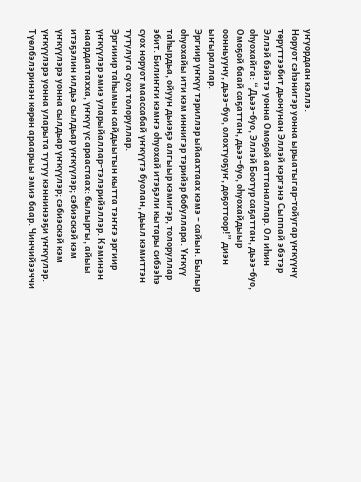уҥуордаан кэллэ.
Норуот сэһэнигэр уонна ырыатыгар-тойугар үҥкүүнү төрүттээбит дьонунан Эллэй кэргэнэ Сыппай эбэтэр Эллэй бэйэтэ уонна Омоҕой ааттаналлар. Ол иһин оһуохайга: “Дьээ-буо, Эллэй Боотур саҕаттан, дьээ-буо, Омоҕой баай саҕаттан, дьээ-буо, оһуохайдыыр оонньууну, дьээ-буо, олохтуоҕуҥ, доҕоттоор!” диэн ыҥыраллар.
Эргиир үҥкүү тэриллэр ыйаахтаах кэмэ – сайын. Былыр оһуохайы ити кэм иннигэр тэрийэр бобуллара. Үҥкүү таһырдьа, ойуун дьиэҕэ алгыыр кэмигэр, толоруллар эбит. Билиҥҥи кэмҥэ оһуохай итэҕэли кытары сибээһэ суох норуот маассабай үҥкүүтэ буолан, дьыл кэмиттэн тутулуга суох толоруллар.
Эргииир таһымын сайдыытын кытта тэҥҥэ эргиир үҥкүүлэр эмиэ уларыйаллар-тэлэрийэллэр. Кэминэн наардаатахха, үҥкүү үс араастаах: былыргы, айыы итэҕэлин илдьэ сылдьар үҥкүүлэр; сэбиэскэй кэм үҥкүүлэрэ уонна сылдьар үҥкүүлэр; сэбиэскэй кэм үҥкүүлэрэ уонна уларыта тутуу кэннинээҕи үҥкүүлэр.
Түөлбэлэринэн көрөн араарыы эмиэ баар. Чинчийээччи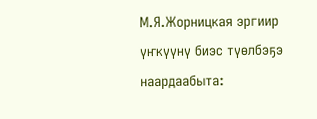М.Я.Жорницкая эргиир үҥкүүнү биэс түөлбэҕэ наардаабыта: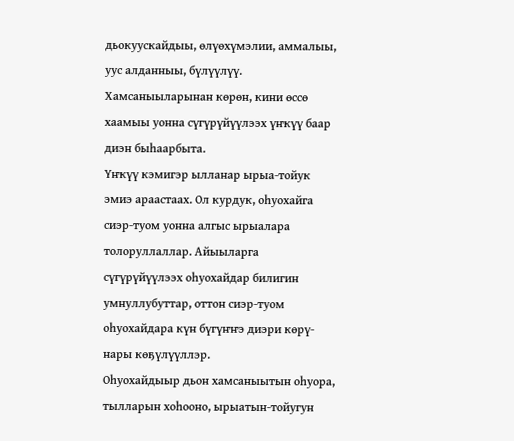дьокуускайдыы, өлүөхүмэлии, аммалыы, уус алданныы, бүлүүлүү. Хамсаныыларынан көрөн, кини өссө хаамыы уонна сүгүрүйүүлээх үҥкүү баар диэн быһаарбыта.
Үҥкүү кэмигэр ылланар ырыа-тойук эмиэ араастаах. Ол курдук, оһуохайга сиэр-туом уонна алгыс ырыалара толоруллаллар. Айыыларга сүгүрүйүүлээх оһуохайдар билигин умнуллубуттар, оттон сиэр-туом оһуохайдара күн бүгүҥҥэ диэри көрү-нары көҕүлүүллэр.
Оһуохайдыыр дьон хамсаныытын оһуора, тылларын хоһооно, ырыатын-тойугун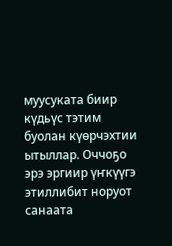муусуката биир күдьүс тэтим буолан күөрчэхтии ытыллар. Оччоҕо эрэ эргиир үҥкүүгэ этиллибит норуот санаата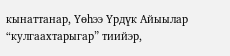кынаттанар, Үөһээ Үрдүк Айыылар “кулгаахтарыгар” тиийэр,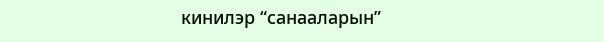кинилэр “санааларын”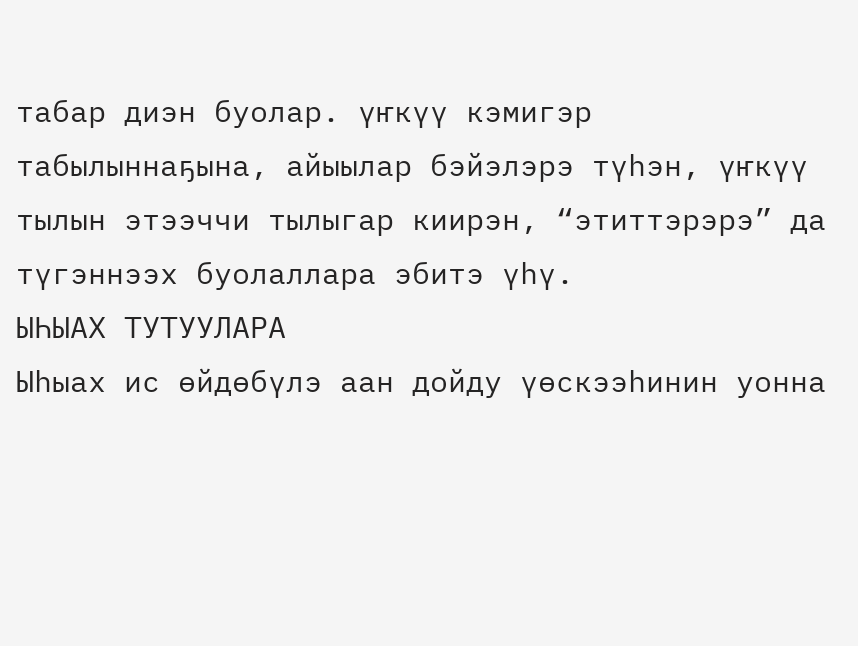табар диэн буолар. үҥкүү кэмигэр табылыннаҕына, айыылар бэйэлэрэ түһэн, үҥкүү тылын этээччи тылыгар киирэн, “этиттэрэрэ” да түгэннээх буолаллара эбитэ үһү.
ЫҺЫАХ ТУТУУЛАРА
Ыһыах ис өйдөбүлэ аан дойду үөскээһинин уонна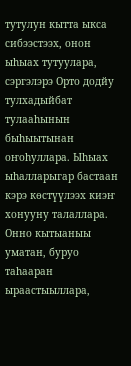тутулун кытта ыкса сибээстээх, онон ыһыах тутуулара, сэргэлэрэ Орто додйу тулхадыйбат тулааһынын быһыытынан оҥоһуллара. Ыһыах ыһалларыгар бастаан кэрэ көстүүлээх киэҥ хонууну талаллара. Онно кытыаныы уматан, буруо таһааран ыраастыыллара,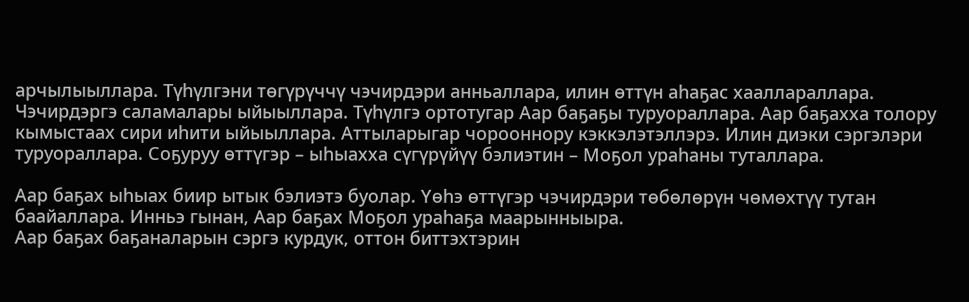арчылыыллара. Түһүлгэни төгүрүччү чэчирдэри анньаллара, илин өттүн аһаҕас хааллараллара. Чэчирдэргэ саламалары ыйыыллара. Түһүлгэ ортотугар Аар баҕаҕы туруораллара. Аар баҕахха толору кымыстаах сири иһити ыйыыллара. Аттыларыгар чорооннору кэккэлэтэллэрэ. Илин диэки сэргэлэри туруораллара. Соҕуруу өттүгэр – ыһыахха сүгүрүйүү бэлиэтин – Моҕол ураһаны туталлара.

Аар баҕах ыһыах биир ытык бэлиэтэ буолар. Үөһэ өттүгэр чэчирдэри төбөлөрүн чөмөхтүү тутан баайаллара. Инньэ гынан, Аар баҕах Моҕол ураһаҕа маарынныыра.
Аар баҕах баҕаналарын сэргэ курдук, оттон биттэхтэрин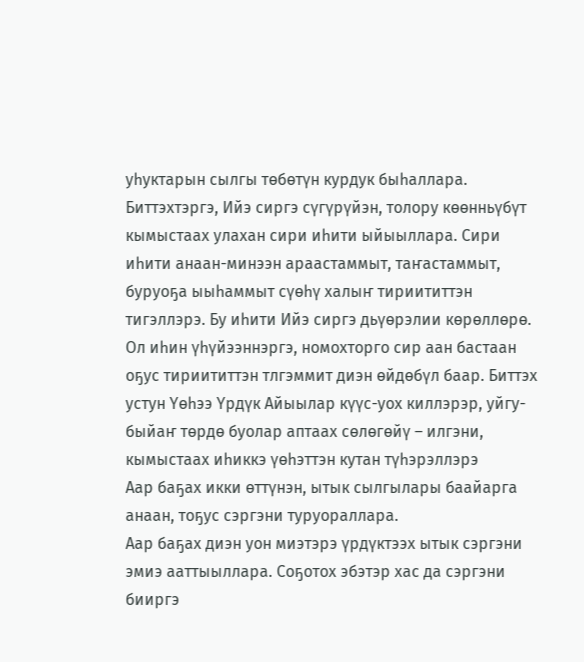уһуктарын сылгы төбөтүн курдук быһаллара. Биттэхтэргэ, Ийэ сиргэ сүгүрүйэн, толору көөнньүбүт кымыстаах улахан сири иһити ыйыыллара. Сири иһити анаан-минээн араастаммыт, таҥастаммыт, буруоҕа ыыһаммыт сүөһү халыҥ тириититтэн тигэллэрэ. Бу иһити Ийэ сиргэ дьүөрэлии көрөллөрө. Ол иһин үһүйээннэргэ, номохторго сир аан бастаан оҕус тириититтэн тлгэммит диэн өйдөбүл баар. Биттэх устун Үөһээ Үрдүк Айыылар күүс-уох киллэрэр, уйгу-быйаҥ төрдө буолар аптаах сөлөгөйү – илгэни, кымыстаах иһиккэ үөһэттэн кутан түһэрэллэрэ
Аар баҕах икки өттүнэн, ытык сылгылары баайарга анаан, тоҕус сэргэни туруораллара.
Аар баҕах диэн уон миэтэрэ үрдүктээх ытык сэргэни эмиэ ааттыыллара. Соҕотох эбэтэр хас да сэргэни бииргэ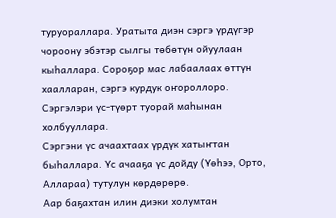туруораллара. Уратыта диэн сэргэ үрдүгэр чороону эбэтэр сылгы төбөтүн ойуулаан кыһаллара. Сороҕор мас лабаалаах өттүн хаалларан, сэргэ курдук оҥороллоро. Сэргэлэри үс-түөрт туорай маһынан холбууллара.
Сэргэни үс ачаахтаах үрдүк хатыҥтан быһаллара. Үс ачааҕа үс дойду (Үөһээ, Орто, Аллараа) тутулун көрдөрөрө.
Аар баҕахтан илин диэки холумтан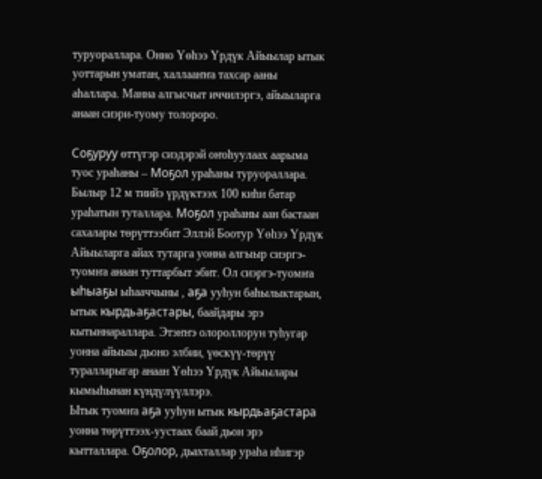туруораллара. Онно Үөһээ Үрдүк Айыылар ытык уоттарын уматан, халлааҥҥа тахсар ааны аһаллара. Манна алгысчыт иччилэргэ, айыыларга анаан сиэри-туому толороро.

Соҕуруу өттүгэр сиэдэрэй оҥоһуулаах аарыма туос ураһаны – Моҕол ураһаны туруораллара. Былыр 12 м тиийэ үрдүктээх 100 киһи батар ураһатын туталлара. Моҕол ураһаны аан бастаан сахалары төрүттээбит Эллэй Боотур Үөһээ Үрдүк Айыыларга айах тутарга уонна алгыыр сиэргэ-туомҥа анаан туттарбыт эбит. Ол сиэргэ-туомҥа ыһыаҕы ыһааччыны , аҕа ууһун баһылыктарын, ытык кырдьаҕастары, баайдары эрэ кытыннараллара. Этэҥҥэ олороллорун туһугар уонна айыыы дьоно элбии, үөскүү-төрүү туралларыгар анаан Үөһээ Үрдүк Айыылары кымыһынан күндүлүүллэрэ.
Ытык туомҥа аҕа ууһун ытык кырдьаҕастара уонна төрүттээх-уустаах баай дьон эрэ кытталлара. Оҕолор, дьахталлар ураһа иһигэр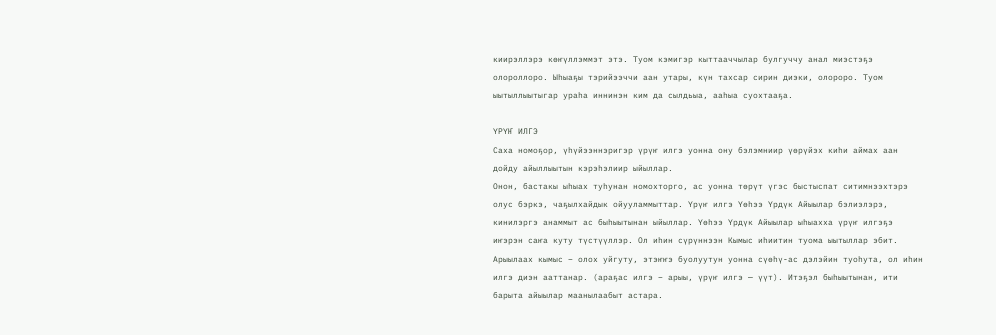киирэллэрэ көҥүллэммэт этэ. Туом кэмигэр кыттааччылар булгуччу анал миэстэҕэ олороллоро. Ыһыаҕы тэрийээччи аан утары, күн тахсар сирин диэки, олороро. Туом ыытыллыытыгар ураһа иннинэн ким да сылдьыа, ааһыа суохтааҕа.

ҮРҮҤ ИЛГЭ
Саха номоҕор, үһүйээннэригэр үрүҥ илгэ уонна ону бэлэмниир үөрүйэх киһи аймах аан дойду айыллыытын кэрэһэлиир ыйыллар.
Онон, бастакы ыһыах туһунан номохторго, ас уонна төрүт үгэс быстыспат ситимнээхтэрэ олус бэркэ, чаҕылхайдык ойууламмыттар. Үрүҥ илгэ Үөһээ Үрдүк Айыылар бэлиэлэрэ, кинилэргэ анаммыт ас быһыытынан ыйыллар. Үөһээ Үрдүк Айыылар ыһыахха үрүҥ илгэҕэ иҥэрэн саҥа куту түстүүллэр. Ол иһин сүрүннээн Кымыс иһиитин туома ыытыллар эбит.
Арыылаах кымыс – олох уйгуту, этэҥҥэ буолуутун уонна сүөһү-ас дэлэйин туоһута, ол иһин илгэ диэн ааттанар. (араҕас илгэ – арыы, үрүҥ илгэ — үүт). Итэҕэл быһыытынан, ити барыта айыылар маанылаабыт астара.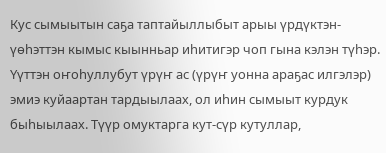Кус сымыытын саҕа таптайыллыбыт арыы үрдүктэн-үөһэттэн кымыс кыынньар иһитигэр чоп гына кэлэн түһэр. Үүттэн оҥоһуллубут үрүҥ ас (үрүҥ уонна араҕас илгэлэр) эмиэ куйаартан тардыылаах, ол иһин сымыыт курдук быһыылаах. Түүр омуктарга кут-сүр кутуллар,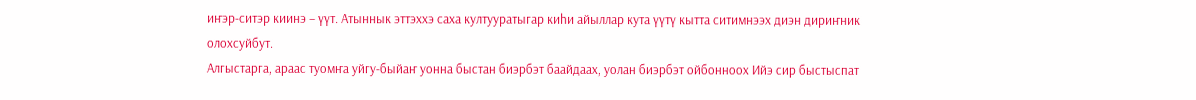иҥэр-ситэр киинэ – үүт. Атыннык эттэххэ саха култууратыгар киһи айыллар кута үүтү кытта ситимнээх диэн дириҥник олохсуйбут.
Алгыстарга, араас туомҥа уйгу-быйаҥ уонна быстан биэрбэт баайдаах, уолан биэрбэт ойбонноох Ийэ сир быстыспат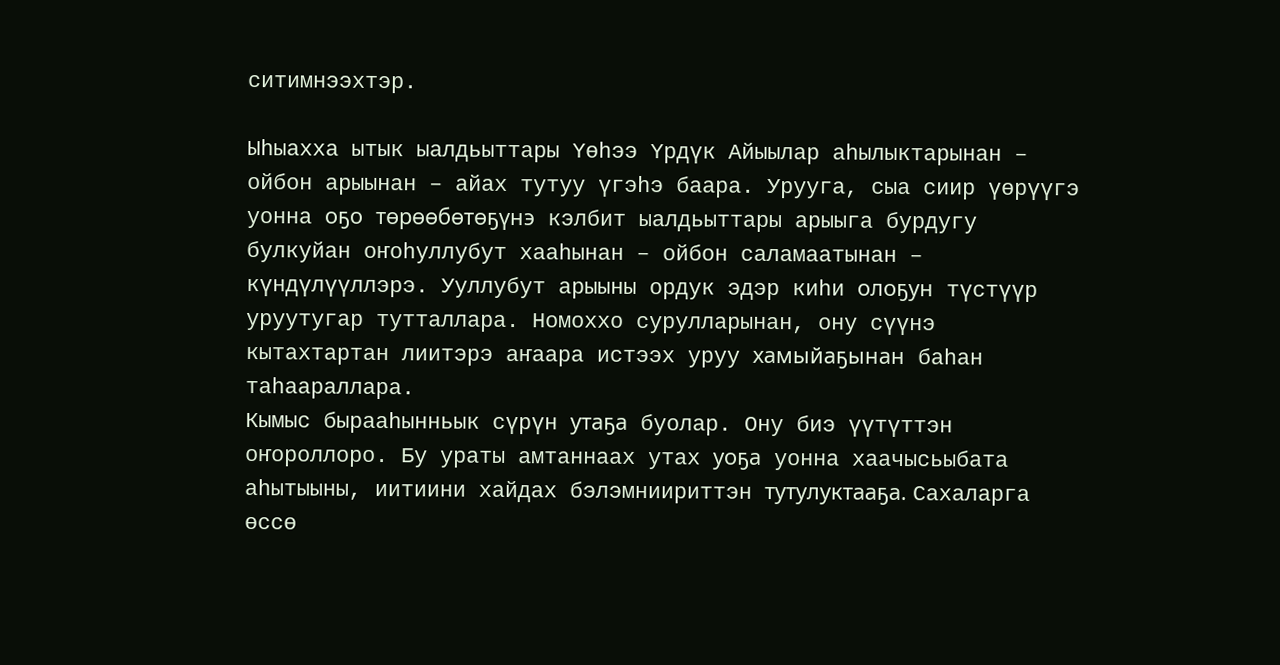ситимнээхтэр.

Ыһыахха ытык ыалдьыттары Үөһээ Үрдүк Айыылар аһылыктарынан – ойбон арыынан – айах тутуу үгэһэ баара. Урууга, сыа сиир үөрүүгэ уонна оҕо төрөөбөтөҕүнэ кэлбит ыалдьыттары арыыга бурдугу булкуйан оҥоһуллубут хааһынан – ойбон саламаатынан – күндүлүүллэрэ. Ууллубут арыыны ордук эдэр киһи олоҕун түстүүр уруутугар тутталлара. Номоххо сурулларынан, ону сүүнэ кытахтартан лиитэрэ аҥаара истээх уруу хамыйаҕынан баһан таһаараллара.
Кымыс бырааһынньык сүрүн утаҕа буолар. Ону биэ үүтүттэн оҥороллоро. Бу ураты амтаннаах утах уоҕа уонна хаачысьыбата аһытыыны, иитиини хайдах бэлэмниириттэн тутулуктааҕа. Сахаларга өссө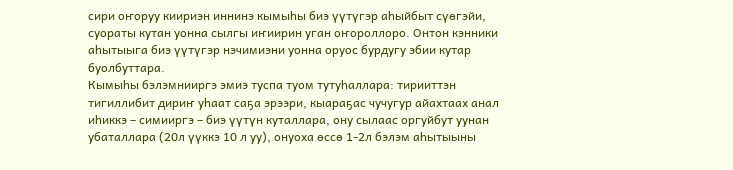сири оҥоруу киириэн иннинэ кымыһы биэ үүтүгэр аһыйбыт сүөгэйи, суораты кутан уонна сылгы иҥиирин уган оҥороллоро. Онтон кэнники аһытыыга биэ үүтүгэр нэчимиэни уонна оруос бурдугу эбии кутар буолбуттара.
Кымыһы бэлэмнииргэ эмиэ туспа туом тутуһаллара: тирииттэн тигиллибит дириҥ уһаат саҕа эрээри, кыараҕас чучугур айахтаах анал иһиккэ – симииргэ – биэ үүтүн куталлара, ону сылаас оргуйбут уунан убаталлара (20л үүккэ 10 л уу), онуоха өссө 1-2л бэлэм аһытыыны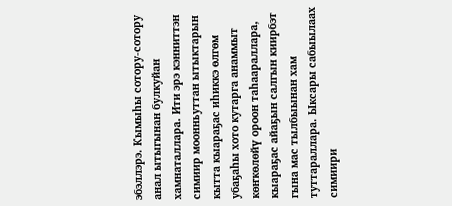эбэллэрэ. Кымыһы сотору-сотору анал ытыгынан булкуйан хамнаталлара. Ити эрэ кэнниттэн симиир моонньуттан ытыктарын кытта кыараҕас иһиккэ өлгөм убаҕаһы хото кутарга анаммыт көҥкөлөйү ороон таһаараллара, кыараҕас айаҕын салгын киирбэт гына мас тылбыынан хам туттараллара. Ыксары сабыылаах симиири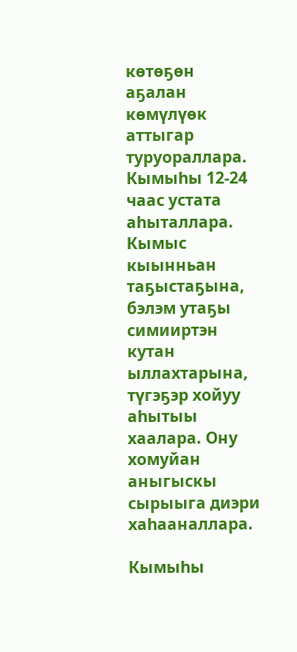көтөҕөн аҕалан көмүлүөк аттыгар туруораллара.
Кымыһы 12-24 чаас устата аһыталлара. Кымыс кыынньан таҕыстаҕына, бэлэм утаҕы симииртэн кутан ыллахтарына, түгэҕэр хойуу аһытыы хаалара. Ону хомуйан аныгыскы сырыыга диэри хаһааналлара.

Кымыһы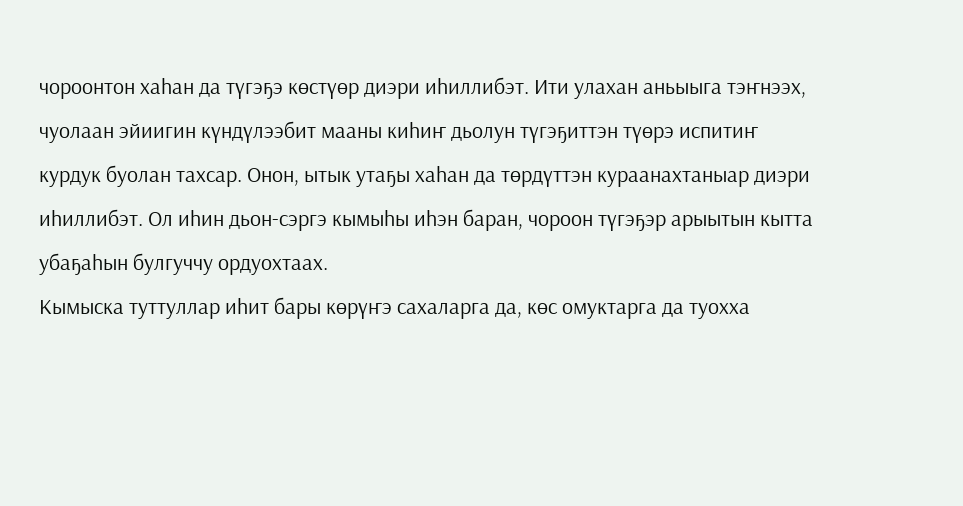чороонтон хаһан да түгэҕэ көстүөр диэри иһиллибэт. Ити улахан аньыыга тэҥнээх, чуолаан эйиигин күндүлээбит мааны киһиҥ дьолун түгэҕиттэн түөрэ испитиҥ курдук буолан тахсар. Онон, ытык утаҕы хаһан да төрдүттэн кураанахтаныар диэри иһиллибэт. Ол иһин дьон-сэргэ кымыһы иһэн баран, чороон түгэҕэр арыытын кытта убаҕаһын булгуччу ордуохтаах.
Кымыска туттуллар иһит бары көрүҥэ сахаларга да, көс омуктарга да туохха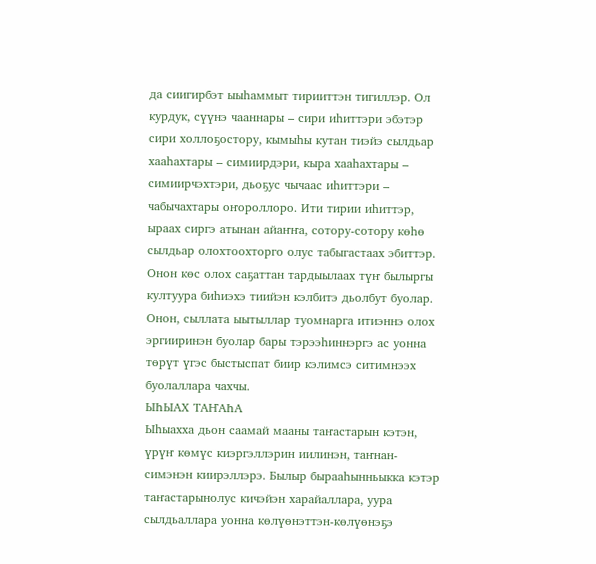да сиигирбэт ыыһаммыт тирииттэн тигиллэр. Ол курдук, сүүнэ чааннары – сири иһиттэри эбэтэр сири холлоҕостору, кымыһы кутан тиэйэ сылдьар хааһахтары – симиирдэри, кыра хааһахтары – симиирчэхтэри, дьоҕус чычаас иһиттэри – чабычахтары оҥороллоро. Ити тирии иһиттэр, ыраах сиргэ атынан айаҥҥа, сотору-сотору көһө сылдьар олохтоохторго олус табыгастаах эбиттэр. Онон көс олох саҕаттан тардыылаах түҥ былыргы култуура биһиэхэ тиийэн кэлбитэ дьолбут буолар.
Онон, сыллата ыытыллар туомнарга итиэннэ олох эргииринэн буолар бары тэрээһиннэргэ ас уонна төрүт үгэс быстыспат биир кэлимсэ ситимнээх буолаллара чахчы.
ЫҺЫАХ ТАҤАҺА
Ыһыахха дьон саамай мааны таҥастарын кэтэн, үрүҥ көмүс киэргэллэрин иилинэн, таҥнан-симэнэн киирэллэрэ. Былыр бырааһынньыкка кэтэр таҥастарынолус кичэйэн харайаллара, уура сылдьаллара уонна көлүөнэттэн-көлүөнэҕэ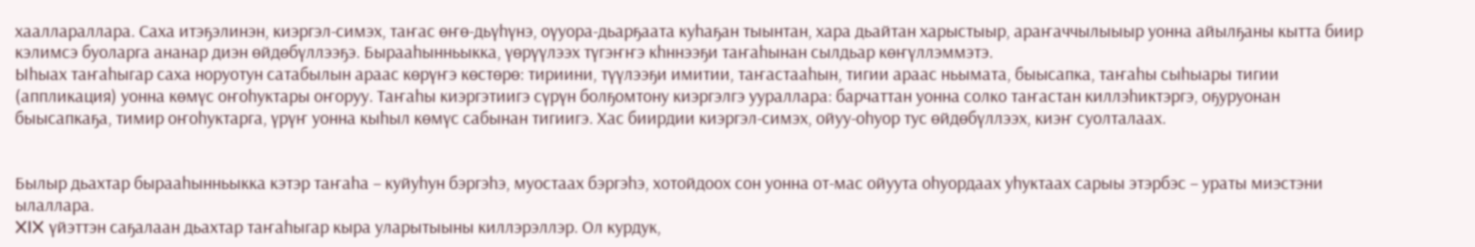хааллараллара. Саха итэҕэлинэн, киэргэл-симэх, таҥас өҥө-дьүһүнэ, оүуора-дьарҕаата куһаҕан тыынтан, хара дьайтан харыстыыр, араҥаччылыыыр уонна айылҕаны кытта биир кэлимсэ буоларга ананар диэн өйдөбүллээҕэ. Бырааһынньыкка, үөрүүлээх түгэҥҥэ кһннээҕи таҥаһынан сылдьар көҥүллэммэтэ.
Ыһыах таҥаһыгар саха норуотун сатабылын араас көрүҥэ көстөрө: тириини, түүлээҕи имитии, таҥастааһын, тигии араас ньымата, быысапка, таҥаһы сыһыары тигии (аппликация) уонна көмүс оҥоһуктары оҥоруу. Таҥаһы киэргэтиигэ сүрүн болҕомтону киэргэлгэ уураллара: барчаттан уонна солко таҥастан киллэһиктэргэ, оҕуруонан быысапкаҕа, тимир оҥоһуктарга, үрүҥ уонна кыһыл көмүс сабынан тигиигэ. Хас биирдии киэргэл-симэх, ойуу-оһуор тус өйдөбүллээх, киэҥ суолталаах.


Былыр дьахтар бырааһынньыкка кэтэр таҥаһа – куйуһун бэргэһэ, муостаах бэргэһэ, хотойдоох сон уонна от-мас ойуута оһуордаах уһуктаах сарыы этэрбэс – ураты миэстэни ылаллара.
XIX үйэттэн саҕалаан дьахтар таҥаһыгар кыра уларытыыны киллэрэллэр. Ол курдук,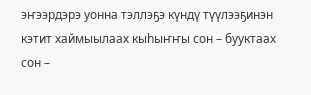эҥээрдэрэ уонна тэллэҕэ күндү түүлээҕинэн кэтит хаймыылаах кыһыҥҥы сон – бууктаах сон –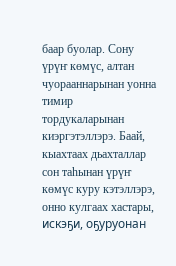баар буолар. Сону үрүҥ көмүс, алтан чуорааннарынан уонна тимир тордукаларынан киэргэтэллэрэ. Баай, кыахтаах дьахталлар сон таһынан үрүҥ көмүс куру кэтэллэрэ, онно кулгаах хастары, искэҕи, оҕуруонан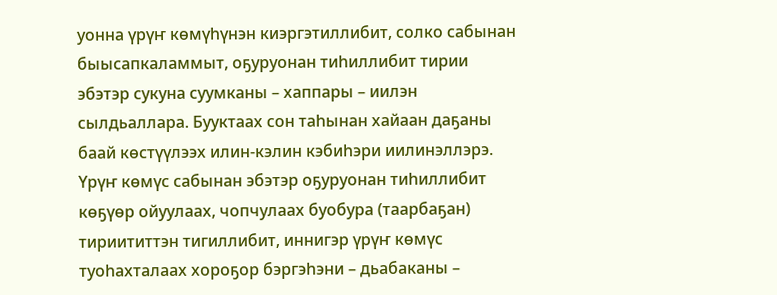уонна үрүҥ көмүһүнэн киэргэтиллибит, солко сабынан быысапкаламмыт, оҕуруонан тиһиллибит тирии эбэтэр сукуна суумканы – хаппары – иилэн сылдьаллара. Бууктаах сон таһынан хайаан даҕаны баай көстүүлээх илин-кэлин кэбиһэри иилинэллэрэ. Үрүҥ көмүс сабынан эбэтэр оҕуруонан тиһиллибит көҕүөр ойуулаах, чопчулаах буобура (таарбаҕан) тириититтэн тигиллибит, иннигэр үрүҥ көмүс туоһахталаах хороҕор бэргэһэни – дьабаканы –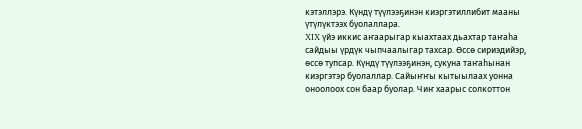кэтэллэрэ. Күндү түүлээҕинэн киэргэтиллибит мааны үтүлүктээх буолаллара.
XIX үйэ иккис аҥаарыгар кыахтаах дьахтар таҥаһа сайдыы үрдүк чыпчаалыгар тахсар. Өссө сириэдийэр, өссө тупсар. Күндү түүлээҕинэн, сукуна таҥаһынан киэргэтэр буолаллар. Сайыҥҥы кытыылаах уонна оноолоох сон баар буолар. Чиҥ хаарыс солкоттон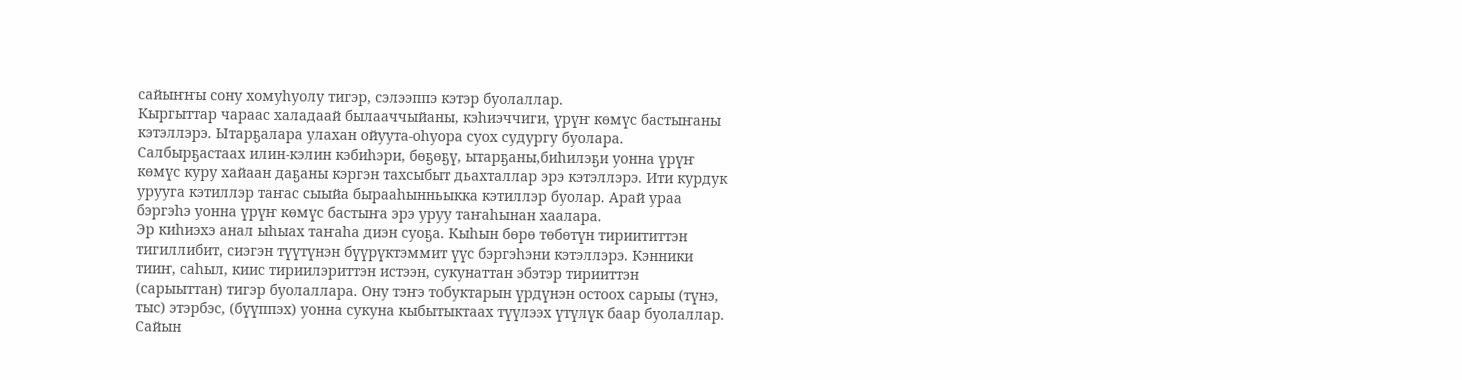сайыҥҥы сону хомуһуолу тигэр, сэлээппэ кэтэр буолаллар.
Кыргыттар чараас халадаай былааччыйаны, кэһиэччиги, үрүҥ көмүс бастыҥаны кэтэллэрэ. Ытарҕалара улахан ойуута-оһуора суох судургу буолара.
Салбырҕастаах илин-кэлин кэбиһэри, бөҕөҕү, ытарҕаны,биһилэҕи уонна үрүҥ көмүс куру хайаан даҕаны кэргэн тахсыбыт дьахталлар эрэ кэтэллэрэ. Ити курдук урууга кэтиллэр таҥас сыыйа бырааһынньыкка кэтиллэр буолар. Арай ураа бэргэһэ уонна үрүҥ көмүс бастыҥа эрэ уруу таҥаһынан хаалара.
Эр киһиэхэ анал ыһыах таҥаһа диэн суоҕа. Кыһын бөрө төбөтүн тириититтэн тигиллибит, сиэгэн түүтүнэн бүүрүктэммит үүс бэргэһэни кэтэллэрэ. Кэнники тииҥ, саһыл, киис тириилэриттэн истээн, сукунаттан эбэтэр тирииттэн (сарыыттан) тигэр буолаллара. Ону тэҥэ тобуктарын үрдүнэн остоох сарыы (түнэ, тыс) этэрбэс, (бүүппэх) уонна сукуна кыбытыктаах түүлээх үтүлүк баар буолаллар.
Сайын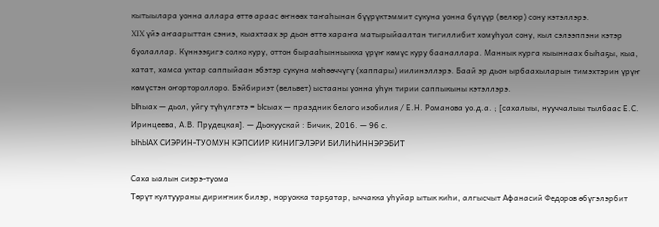кытыылара уонна аллара өттө араас өҥнөөх таҥаһынан бүүрүктэммит сукуна уонна бүлүүр (велюр) сону кэтэллэрэ.
XIX үйэ аҥаарыттан сэниэ, кыахтаах эр дьон өттө хараҥа матырыйаалтан тигиллибит хомуһуол сону, кыл сэлээппэни кэтэр буолаллар. Күннээҕигэ солко куру, оттон бырааһынньыкка үрүҥ көмүс куру бааналлара. Маннык курга кыыннаах быһаҕы, кыа, хатат, хамса уктар саппыйаан эбэтэр сукуна мөһөөччүгү (хаппары) иилинэллэрэ. Баай эр дьон ырбаахыларын тимэхтэрин үрүҥ көмүстэн оҥортороллоро. Бэйбириэт (вельвет) ыстааны уонна уһун тирии саппыкыны кэтэллэрэ.
Ыһыах — дьол, уйгу түһүлгэтэ = Ысыах — праздник белого изобилия / Е.Н. Романова уо.д.а. ; [сахалыы, нууччалыы тылбаас Е.С. Иринцеева, А.В. Прудецкая]. — Дьокуускай : Бичик, 2016. — 96 с.
ЫҺЫАХ СИЭРИН-ТУОМУН КЭПСИИР КИНИГЭЛЭРИ БИЛИҺИННЭРЭБИТ

Саха ыалын сиэрэ-туома
Төрүт култуураны дириҥник билэр, норуокка тарҕатар, ыччакка уһуйар ытык киһи, алгысчыт Афанасий Федоров өбүгэлэрбит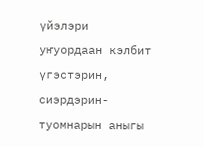үйэлэри уҥуордаан кэлбит үгэстэрин, сиэрдэрин-туомнарын аныгы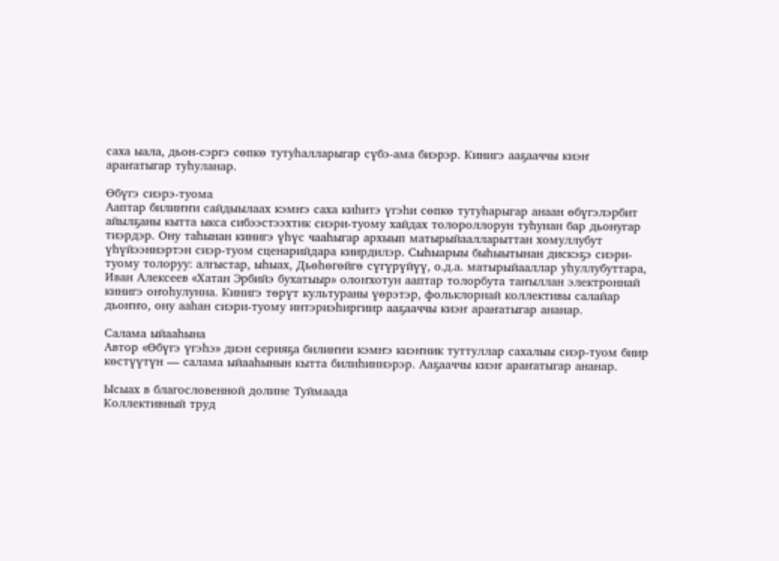саха ыала, дьон-сэргэ сөпкө тутуһалларыгар сүбэ-ама биэрэр. Кинигэ ааҕааччы киэҥ араҥатыгар туһуланар.

Өбүгэ сиэрэ-туома
Ааптар билиҥҥи сайдыылаах кэмҥэ саха киһитэ үгэһи сөпкө тутуһарыгар анаан өбүгэлэрбит айылҕаны кытта ыкса сибээстээхтик сиэри-туому хайдах толороллорун туһунан бар дьонугар тиэрдэр. Ону таһынан кинигэ үһүс чааһыгар архыып матырыйаалларыттан хомуллубут үһүйээннэртэн сиэр-туом сценарийдара киирдилэр. Сыһыарыы быһыытынан дискэҕэ сиэри-туому толоруу: алгыстар, ыһыах, Дьөһөгөйгө сүгүрүйүү, о.д.а. матырыйааллар уһуллубуттара, Иван Алексеев «Хатан Эрбийэ бухатыыр» олоҥхотун ааптар толорбута таҥыллан электроннай кинигэ оҥоһулунна. Кинигэ төрүт культураны үөрэтэр, фольклорнай коллективы салайар дьоҥҥо, ону ааһан сиэри-туому интэриэһиргиир ааҕааччы киэҥ араҥатыгар ананар.

Салама ыйааһына
Автор «Өбүгэ үгэһэ» диэн серияҕа билиҥҥи кэмҥэ киэҥник туттуллар сахалыы сиэр-туом биир көстүүтүн — салама ыйааһынын кытта билиһиннэрэр. Ааҕааччы киэҥ араҥатыгар ананар.

Ысыах в благословенной долине Туймаада
Коллективный труд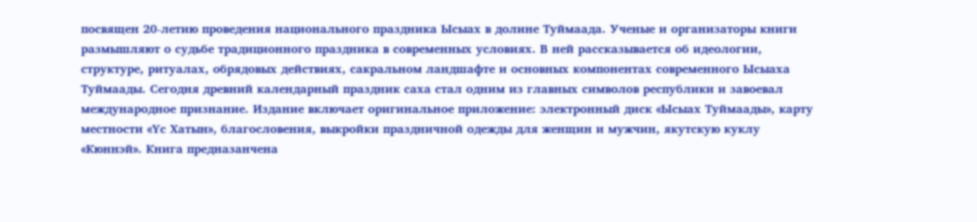посвящен 20-летию проведения национального праздника Ысыах в долине Туймаада. Ученые и организаторы книги размышляют о судьбе традиционного праздника в современных условиях. В ней рассказывается об идеологии, структуре, ритуалах, обрядовых действиях, сакральном ландшафте и основных компонентах современного Ысыаха Туймаады. Сегодня древний календарный праздник саха стал одним из главных символов республики и завоевал международное признание. Издание включает оригинальное приложение: электронный диск «Ысыах Туймаады», карту местности «Үс Хатын», благословения, выкройки праздничной одежды для женщин и мужчин, якутскую куклу «Кюннэй». Книга предназанчена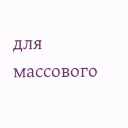для массового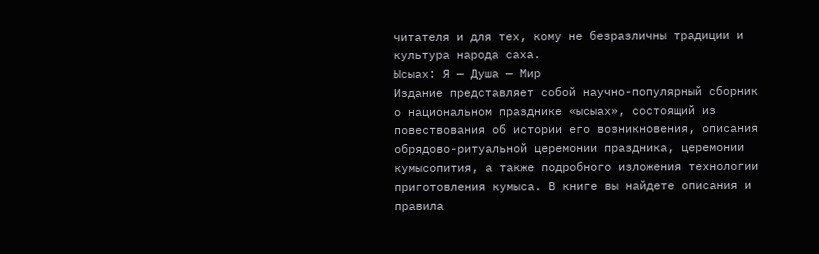читателя и для тех, кому не безразличны традиции и культура народа саха.
Ысыах: Я — Душа — Мир
Издание представляет собой научно-популярный сборник о национальном празднике «ысыах», состоящий из повествования об истории его возникновения, описания обрядово-ритуальной церемонии праздника, церемонии кумысопития, а также подробного изложения технологии приготовления кумыса. В книге вы найдете описания и правила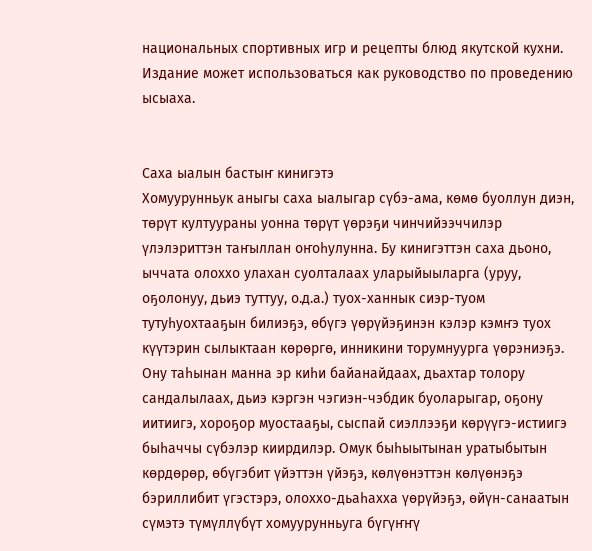национальных спортивных игр и рецепты блюд якутской кухни. Издание может использоваться как руководство по проведению ысыаха.


Саха ыалын бастыҥ кинигэтэ
Хомуурунньук аныгы саха ыалыгар сүбэ-ама, көмө буоллун диэн, төрүт култуураны уонна төрүт үөрэҕи чинчийээччилэр үлэлэриттэн таҥыллан оҥоһулунна. Бу кинигэттэн саха дьоно, ыччата олоххо улахан суолталаах уларыйыыларга (уруу, оҕолонуу, дьиэ туттуу, о.д.а.) туох-ханнык сиэр-туом тутуһуохтааҕын билиэҕэ, өбүгэ үөрүйэҕинэн кэлэр кэмҥэ туох күүтэрин сылыктаан көрөргө, инникини торумнуурга үөрэниэҕэ. Ону таһынан манна эр киһи байанайдаах, дьахтар толору сандалылаах, дьиэ кэргэн чэгиэн-чэбдик буоларыгар, оҕону иитиигэ, хороҕор муостааҕы, сыспай сиэллээҕи көрүүгэ-истиигэ быһаччы сүбэлэр киирдилэр. Омук быһыытынан уратыбытын көрдөрөр, өбүгэбит үйэттэн үйэҕэ, көлүөнэттэн көлүөнэҕэ бэриллибит үгэстэрэ, олоххо-дьаһахха үөрүйэҕэ, өйүн-санаатын сүмэтэ түмүллүбүт хомуурунньуга бүгүҥҥү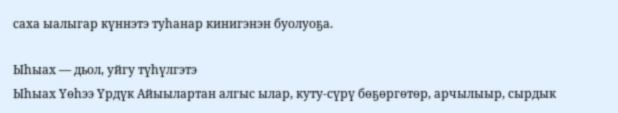саха ыалыгар күннэтэ туһанар кинигэнэн буолуоҕа.

Ыһыах — дьол, уйгу түһүлгэтэ
Ыһыах Үөһээ Үрдүк Айыылартан алгыс ылар, куту-сүрү бөҕөргөтөр, арчылыыр, сырдык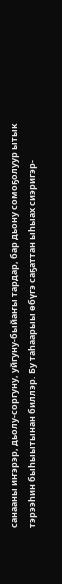санааны иҥэрэр, дьолу-соргуну, уйгуну-быйаҥы тардар, бар дьону сомоҕолуур ытык тэрээһин быһыытынан биллэр. Бу таһаарыы өбүгэ саҕаттан ыһыах сиэригэр-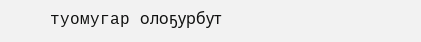туомугар олоҕурбут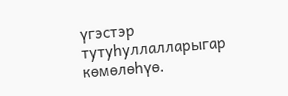үгэстэр тутуһуллалларыгар көмөлөһүө.